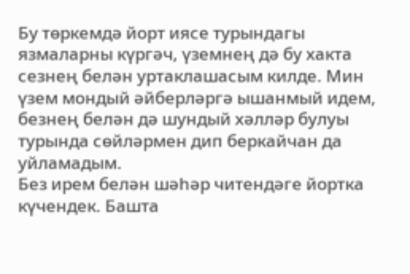Бу төркемдә йорт иясе турындагы язмаларны күргәч, үземнең дә бу хакта сезнең белән уртаклашасым килде. Мин үзем мондый әйберләргә ышанмый идем, безнең белән дә шундый хәлләр булуы турында сөйләрмен дип беркайчан да уйламадым.
Без ирем белән шәһәр читендәге йортка күчендек. Башта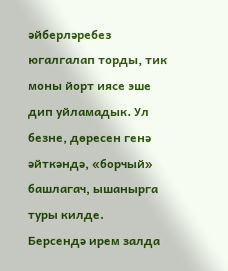әйберләребез югалгалап торды, тик моны йорт иясе эше дип уйламадык. Ул безне, дөресен генә әйткәндә, «борчый» башлагач, ышанырга туры килде.
Берсендә ирем залда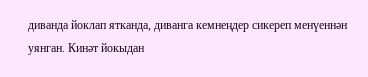диванда йоклап ятканда, диванга кемнеңдер сикереп менүеннән уянган. Кинәт йокыдан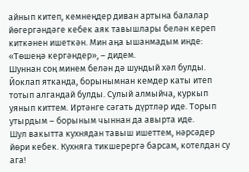айнып китеп, кемнеңдер диван артына балалар йөгергәндәге кебек аяк тавышлары белән кереп киткәнен ишеткән. Мин аңа ышанмадым инде: «Төшеңә кергәндер», – дидем.
Шуннан соң минем белән дә шундый хәл булды. Йоклап ятканда, борынымнан кемдер каты итеп тотып алгандай булды. Сулый алмыйча, куркып уянып киттем. Иртәнге сәгать дүртләр иде. Торып утырдым – борыным чыннан да авырта иде.
Шул вакытта кухнядан тавыш ишеттем, нәрсәдер йөри кебек. Кухняга тикшерергә барсам, котелдан су ага!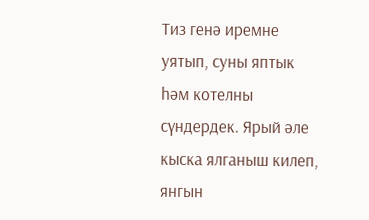Тиз генә иремне уятып, суны яптык һәм котелны сүндердек. Ярый әле кыска ялганыш килеп, янгын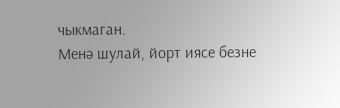чыкмаган.
Менә шулай, йорт иясе безне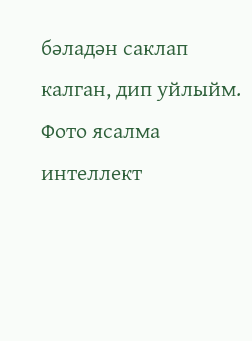бәладән саклап калган, дип уйлыйм.
Фото ясалма интеллект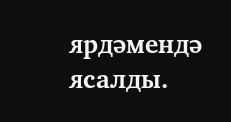ярдәмендә ясалды.